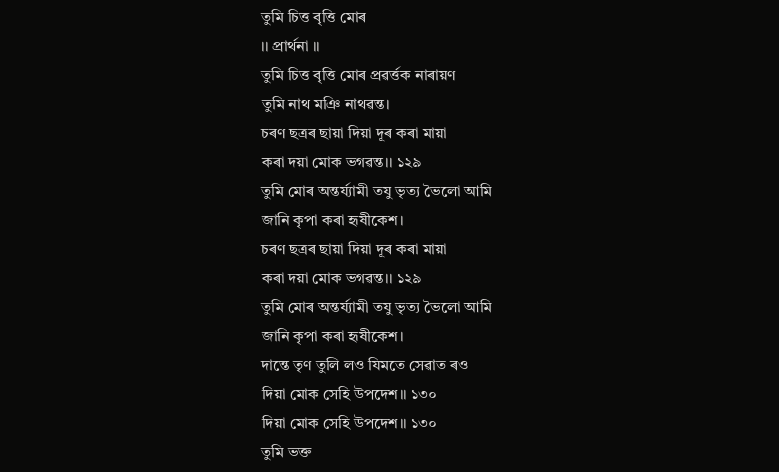তুমি চিত্ত বৃত্তি মোৰ
।। প্ৰাৰ্থনা ।।
তুমি চিত্ত বৃত্তি মোৰ প্ৰৱৰ্ত্তক নাৰায়ণ
তুমি নাথ মঞি নাথৱন্ত।
চৰণ ছত্ৰৰ ছায়া দিয়া দূৰ কৰা মায়া
কৰা দয়া মোক ভগৱন্ত।। ১২৯
তুমি মোৰ অন্তৰ্য্যামী তযু ভৃত্য ভৈলো আমি
জানি কৃপা কৰা হৃষীকেশ।
চৰণ ছত্ৰৰ ছায়া দিয়া দূৰ কৰা মায়া
কৰা দয়া মোক ভগৱন্ত।। ১২৯
তুমি মোৰ অন্তৰ্য্যামী তযু ভৃত্য ভৈলো আমি
জানি কৃপা কৰা হৃষীকেশ।
দান্তে তৃণ তুলি লও যিমতে সেৱাত ৰও
দিয়া মোক সেহি উপদেশ।। ১৩০
দিয়া মোক সেহি উপদেশ।। ১৩০
তুমি ভক্ত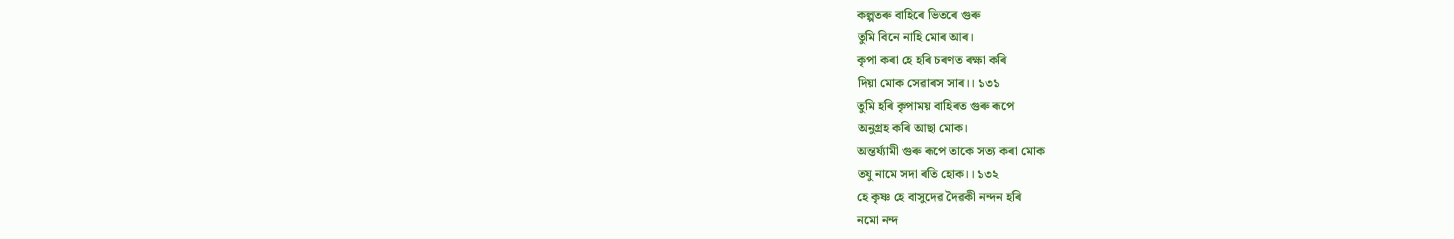কল্পতৰু বাহিৰে ভিতৰে গুৰু
তুমি বিনে নাহি মোৰ আৰ।
কৃপা কৰা হে হৰি চৰণত ৰক্ষা কৰি
দিয়া মোক সেৱাৰস সাৰ।। ১৩১
তুমি হৰি কৃপাময় বাহিৰত গুৰু ৰূপে
অনুগ্ৰহ কৰি আছা মোক।
অন্তৰ্য্যামী গুৰু ৰূপে তাকে সত্য কৰা মোক
তযু নামে সদা ৰতি হোক।। ১৩২
হে কৃষ্ণ হে বাসুদেৱ দৈৱকী নন্দন হৰি
নমো নন্দ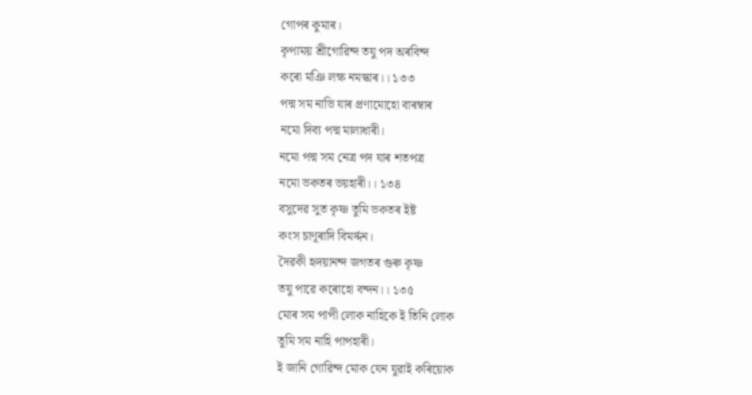গোপৰ কুমাৰ।
কৃপাময় শ্ৰীগোৱিন্দ তযু পদ অৰবিন্দ
কৰো মঞি লক্ষ নমস্কাৰ।। ১৩৩
পদ্ম সম নাভি যাৰ প্ৰণামোহো বাৰম্বাৰ
নমো দিব্য পদ্ম মালাধাৰী।
নমো পদ্ম সম নেত্ৰ পদ যাৰ শতপত্ৰ
নমো ভকতৰ ভয়হাৰী।। ১৩৪
বসুদেৱ সুত কৃষ্ণ তুমি ভকতৰ ইষ্ট
কংস চাণূৰাদি বিমৰ্দ্দন।
দৈৱকী হৃদয়ানন্দ জগতৰ গুৰু কৃষ্ণ
তযু পাৱে কৰোহো বন্দন।। ১৩৫
মোৰ সম পাপী লোক নাহিকে ই তিনি লোক
তুমি সম নাহি পাপহাৰী।
ই জানি গোৱিন্দ মোক যেন যুৱাই কৰিয়োক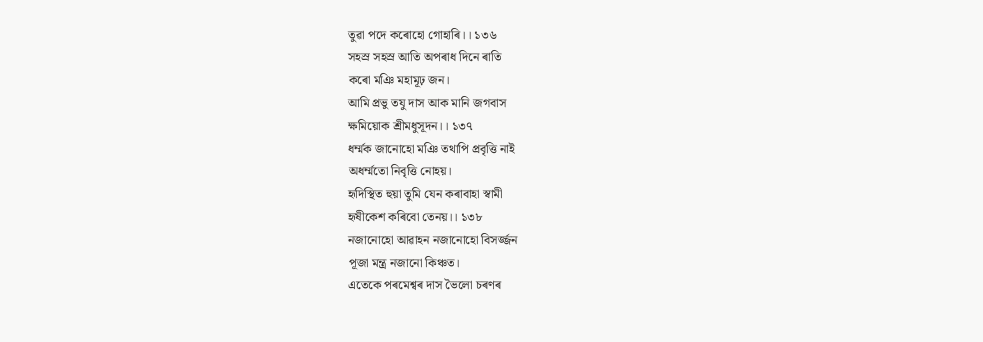তুৱা পদে কৰোহো গোহাৰি।। ১৩৬
সহস্ৰ সহস্ৰ আতি অপৰাধ দিনে ৰাতি
কৰো মঞি মহামূঢ় জন।
আমি প্ৰভু তযু দাস আক মানি জগবাস
ক্ষমিয়োক শ্ৰীমধুসূদন।। ১৩৭
ধৰ্ম্মক জানোহো মঞি তথাপি প্ৰবৃত্তি নাই
অধৰ্ম্মতো নিবৃত্তি নোহয়।
হৃদিস্থিত হুয়া তুমি যেন কৰাবাহা স্বামী
হৃষীকেশ কৰিবো তেনয়।। ১৩৮
নজানোহো আৱাহন নজানোহো বিসৰ্জ্জন
পূজা মন্ত্ৰ নজানো কিঞ্চত।
এতেকে পৰমেশ্বৰ দাস ভৈলো চৰণৰ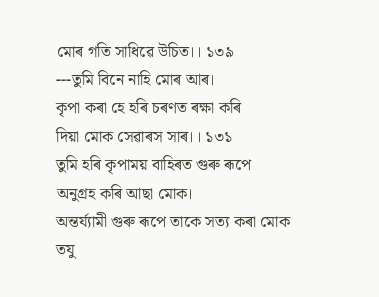মোৰ গতি সাধিৱে উচিত।। ১৩৯
---তুমি বিনে নাহি মোৰ আৰ।
কৃপা কৰা হে হৰি চৰণত ৰক্ষা কৰি
দিয়া মোক সেৱাৰস সাৰ।। ১৩১
তুমি হৰি কৃপাময় বাহিৰত গুৰু ৰূপে
অনুগ্ৰহ কৰি আছা মোক।
অন্তৰ্য্যামী গুৰু ৰূপে তাকে সত্য কৰা মোক
তযু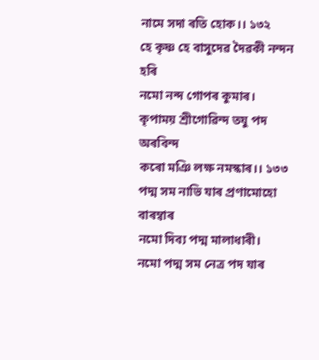নামে সদা ৰতি হোক।। ১৩২
হে কৃষ্ণ হে বাসুদেৱ দৈৱকী নন্দন হৰি
নমো নন্দ গোপৰ কুমাৰ।
কৃপাময় শ্ৰীগোৱিন্দ তযু পদ অৰবিন্দ
কৰো মঞি লক্ষ নমস্কাৰ।। ১৩৩
পদ্ম সম নাভি যাৰ প্ৰণামোহো বাৰম্বাৰ
নমো দিব্য পদ্ম মালাধাৰী।
নমো পদ্ম সম নেত্ৰ পদ যাৰ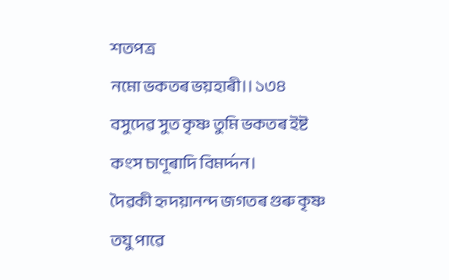শতপত্ৰ
নমো ভকতৰ ভয়হাৰী।। ১৩৪
বসুদেৱ সুত কৃষ্ণ তুমি ভকতৰ ইষ্ট
কংস চাণূৰাদি বিমৰ্দ্দন।
দৈৱকী হৃদয়ানন্দ জগতৰ গুৰু কৃষ্ণ
তযু পাৱে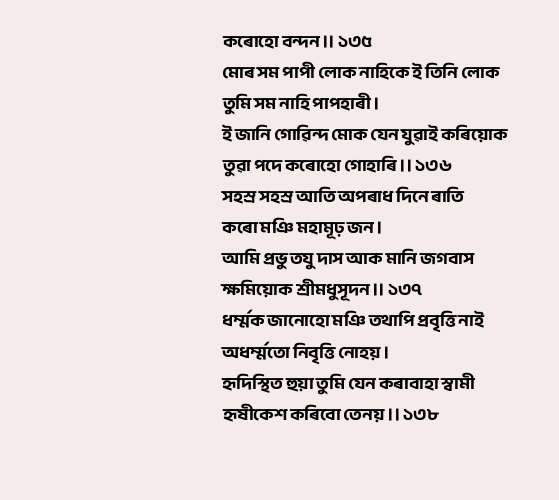কৰোহো বন্দন।। ১৩৫
মোৰ সম পাপী লোক নাহিকে ই তিনি লোক
তুমি সম নাহি পাপহাৰী।
ই জানি গোৱিন্দ মোক যেন যুৱাই কৰিয়োক
তুৱা পদে কৰোহো গোহাৰি।। ১৩৬
সহস্ৰ সহস্ৰ আতি অপৰাধ দিনে ৰাতি
কৰো মঞি মহামূঢ় জন।
আমি প্ৰভু তযু দাস আক মানি জগবাস
ক্ষমিয়োক শ্ৰীমধুসূদন।। ১৩৭
ধৰ্ম্মক জানোহো মঞি তথাপি প্ৰবৃত্তি নাই
অধৰ্ম্মতো নিবৃত্তি নোহয়।
হৃদিস্থিত হুয়া তুমি যেন কৰাবাহা স্বামী
হৃষীকেশ কৰিবো তেনয়।। ১৩৮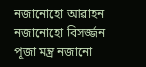নজানোহো আৱাহন নজানোহো বিসৰ্জ্জন
পূজা মন্ত্ৰ নজানো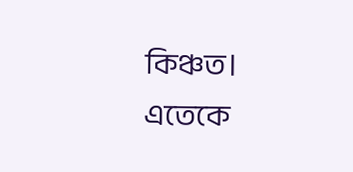কিঞ্চত।
এতেকে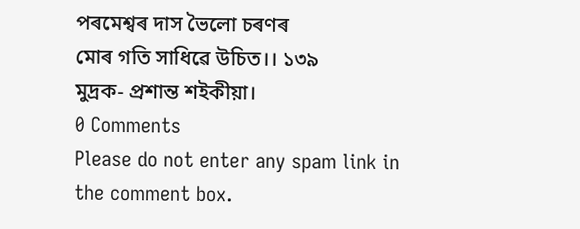পৰমেশ্বৰ দাস ভৈলো চৰণৰ
মোৰ গতি সাধিৱে উচিত।। ১৩৯
মুদ্ৰক- প্ৰশান্ত শইকীয়া।
0 Comments
Please do not enter any spam link in the comment box.